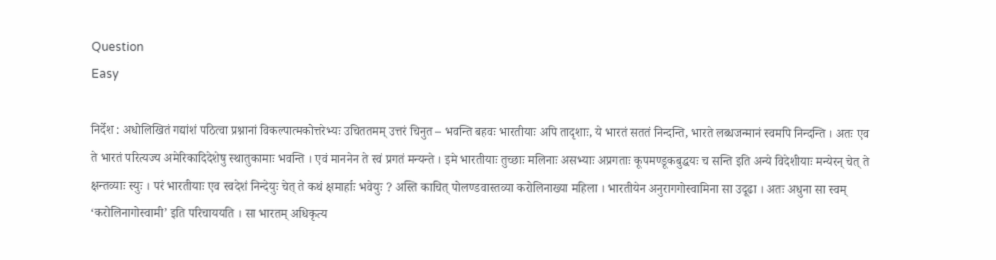Question
Easy

निर्देश : अधोलिखितं गद्यांशं पठित्वा प्रश्नानां विकल्पात्मकोत्तरेभ्यः उचिततमम् उत्तरं चिनुत – भवन्ति बहवः भारतीयाः अपि तादृशाः, ये भारतं सततं निन्दन्ति, भारते लब्धजन्मानं स्वमपि निन्दन्ति । अतः एव ते भारतं परित्यज्य अमेरिकादिदेशेषु स्थातुकामाः भवन्ति । एवं माननेन ते स्वं प्रगतं मन्यन्ते । इमे भारतीयाः तुच्छाः मलिनाः असभ्याः अप्रगताः कूपमण्डूकबुद्धयः च सन्ति इति अन्ये विदेशीयाः मन्येरन् चेत् ते क्षन्तव्याः स्युः । परं भारतीयाः एव स्वदेशं निन्देयुः चेत् ते कथं क्षमार्हाः भवेयुः ? अस्ति काचित् पोलण्डवास्तव्या करोलिनाख्या महिला । भारतीयेन अनुरागगोस्वामिना सा उदूढा । अतः अधुना सा स्वम् ‘करोलिनागोस्वामी’ इति परिचाययति । सा भारतम् अधिकृत्य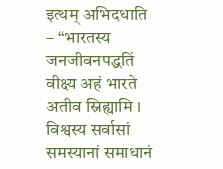इत्थम् अभिदधाति – “भारतस्य जनजीवनपद्धतिं वीक्ष्य अहं भारते अतीव स्निह्यामि । विश्वस्य सर्वासां समस्यानां समाधानं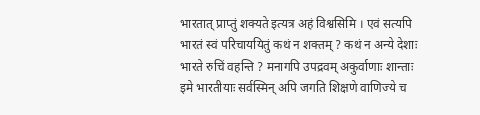भारतात् प्राप्तुं शक्यते इत्यत्र अहं विश्वसिमि । एवं सत्यपि भारतं स्वं परिचाययितुं कथं न शक्तम् ? कथं न अन्ये देशाः भारते रुचिं वहन्ति ? मनागपि उपद्रवम् अकुर्वाणाः शान्ताः इमे भारतीयाः सर्वस्मिन् अपि जगति शिक्षणे वाणिज्ये च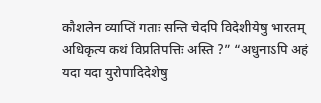कौशलेन व्याप्तिं गताः सन्ति चेदपि विदेशीयेषु भारतम् अधिकृत्य कथं विप्रतिपत्तिः अस्ति ?” “अधुनाऽपि अहं यदा यदा युरोपादिदेशेषु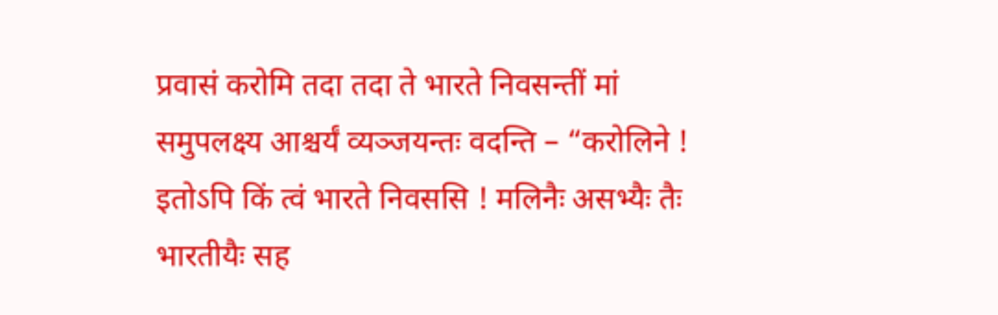प्रवासं करोमि तदा तदा ते भारते निवसन्तीं मां समुपलक्ष्य आश्चर्यं व्यञ्जयन्तः वदन्ति – “करोलिने ! इतोऽपि किं त्वं भारते निवससि ! मलिनैः असभ्यैः तैः भारतीयैः सह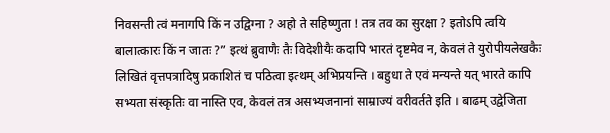निवसन्ती त्वं मनागपि किं न उद्विग्ना ? अहो ते सहिष्णुता ! तत्र तव का सुरक्षा ? इतोऽपि त्वयि बालात्कारः किं न जातः ?” इत्थं ब्रुवाणैः तैः विदेशीयैः कदापि भारतं दृष्टमेव न, केवलं ते युरोपीयलेखकैः लिखितं वृत्तपत्रादिषु प्रकाशितं च पठित्वा इत्थम् अभिप्रयन्ति । बहुधा ते एवं मन्यन्ते यत् भारते कापि सभ्यता संस्कृतिः वा नास्ति एव, केवलं तत्र असभ्यजनानां साम्राज्यं वरीवर्तते इति । बाढम् उद्वेजिता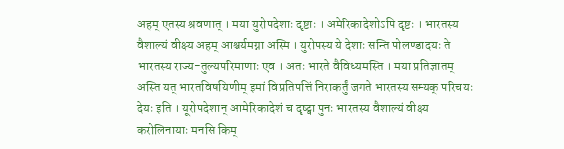अहम् एतस्य श्रवणात् । मया युरोपदेशाः दृष्टाः । अमेरिकादेशोऽपि दृष्टः । भारतस्य वैशाल्यं वीक्ष्य अहम् आश्चर्यमग्ना अस्मि । युरोपस्य ये देशाः सन्ति पोलण्डादयः ते भारतस्य राज्य-तुल्यपरिमाणाः एव । अतः भारते वैविध्यमस्ति । मया प्रतिज्ञातम् अस्ति यत् भारतविषयिणीम् इमां विप्रतिपत्तिं निराकर्तुं जगते भारतस्य सम्यक् परिचयः देयः इति । यूरोपदेशान् आमेरिकादेशं च दृष्ट्वा पुनः भारतस्य वैशाल्यं वीक्ष्य करोलिनायाः मनसि किम्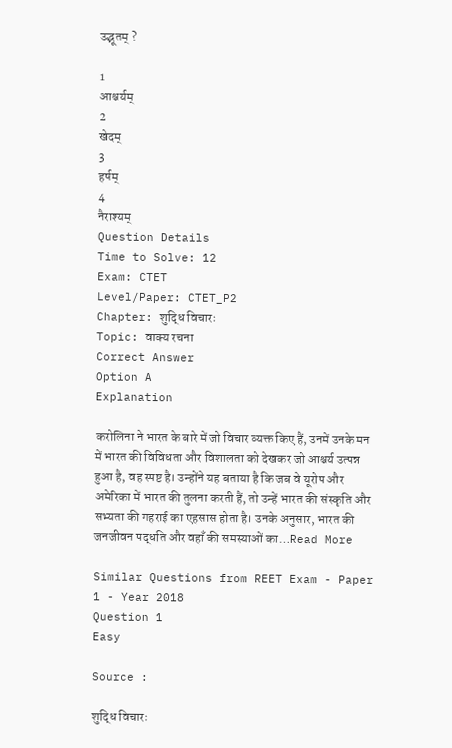उद्भूतम् ?

1
आश्चर्यम्
2
खेदम्
3
हर्षम्
4
नैराश्यम्
Question Details
Time to Solve: 12
Exam: CTET
Level/Paper: CTET_P2
Chapter: शुद्धि विचारः
Topic: वाक्य रचना
Correct Answer
Option A
Explanation

करोलिना ने भारत के बारे में जो विचार व्यक्त किए हैं, उनमें उनके मन में भारत की विविधता और विशालता को देखकर जो आश्चर्य उत्पन्न हुआ है, वह स्पष्ट है। उन्होंने यह बताया है कि जब वे यूरोप और अमेरिका में भारत की तुलना करती हैं, तो उन्हें भारत की संस्कृति और सभ्यता की गहराई का एहसास होता है। उनके अनुसार, भारत की जनजीवन पद्धति और वहाँ की समस्याओं का…Read More

Similar Questions from REET Exam - Paper 1 - Year 2018
Question 1
Easy

Source :

शुद्धि विचारः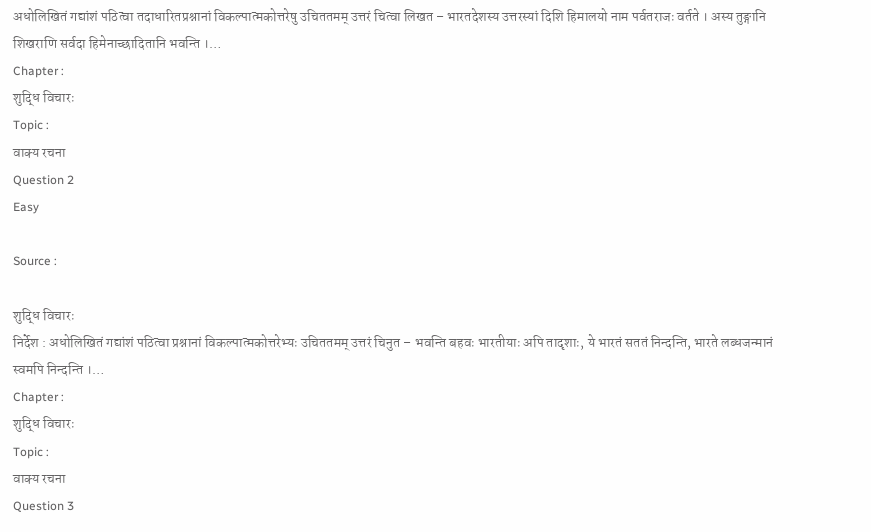अधोलिखितं गद्यांशं पठित्वा तदाधारितप्रश्नानां विकल्पात्मकोत्तरेषु उचिततमम् उत्तरं चित्वा लिखत – भारतदेशस्य उत्तरस्यां दिशि हिमालयो नाम पर्वतरा‍जः वर्तते । अस्य तुङ्गानि शिखराणि सर्वदा हिमेनाच्छादितानि भवन्ति ।…
Chapter :
शुद्धि विचारः
Topic :
वाक्य रचना
Question 2
Easy

Source :

शुद्धि विचारः
निर्देश : अधोलिखितं गद्यांशं पठित्वा प्रश्नानां विकल्पात्मकोत्तरेभ्यः उचिततमम् उत्तरं चिनुत – भवन्ति बहवः भारतीयाः अपि तादृशाः, ये भारतं सततं निन्दन्ति, भारते लब्धजन्मानं स्वमपि निन्दन्ति ।…
Chapter :
शुद्धि विचारः
Topic :
वाक्य रचना
Question 3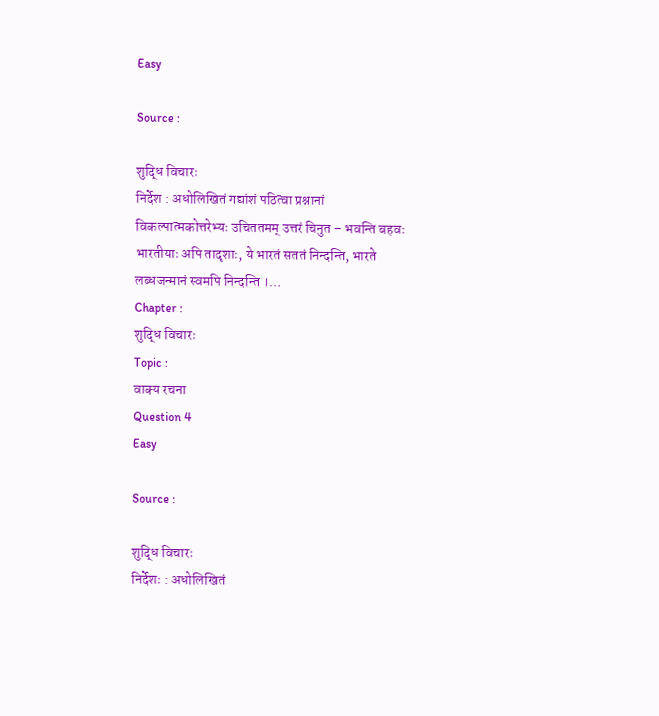Easy

Source :

शुद्धि विचारः
निर्देश : अधोलिखितं गद्यांशं पठित्वा प्रश्नानां विकल्पात्मकोत्तरेभ्यः उचिततमम् उत्तरं चिनुत – भवन्ति बहवः भारतीयाः अपि तादृशाः, ये भारतं सततं निन्दन्ति, भारते लब्धजन्मानं स्वमपि निन्दन्ति ।…
Chapter :
शुद्धि विचारः
Topic :
वाक्य रचना
Question 4
Easy

Source :

शुद्धि विचारः
निर्देशः : अधोलिखितं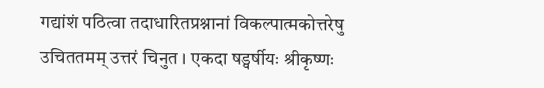गद्यांशं पठित्वा तदाधारितप्रश्नानां विकल्पात्मकोत्तरेषु उचिततमम् उत्तरं चिनुत । एकदा षड्वर्षीयः श्रीकृष्णः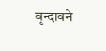वृन्दावने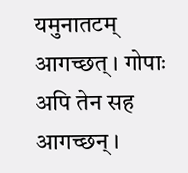यमुनातटम् आगच्छत् । गोपाः अपि तेन सह आगच्छन् ।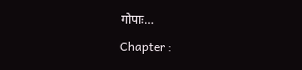गोपाः…
Chapter :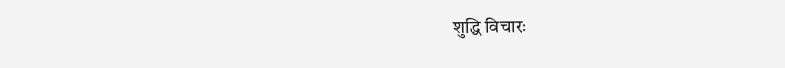शुद्धि विचारः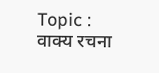Topic :
वाक्य रचना